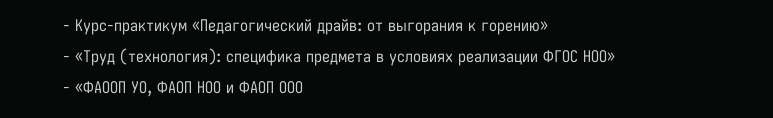- Курс-практикум «Педагогический драйв: от выгорания к горению»
- «Труд (технология): специфика предмета в условиях реализации ФГОС НОО»
- «ФАООП УО, ФАОП НОО и ФАОП ООО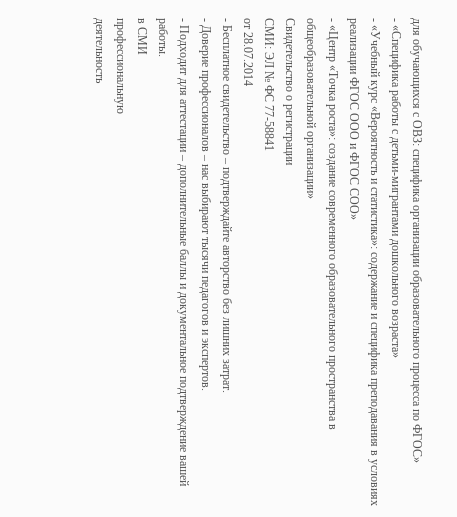для обучающихся с ОВЗ: специфика организации образовательного процесса по ФГОС»
- «Специфика работы с детьми-мигрантами дошкольного возраста»
- «Учебный курс «Вероятность и статистика»: содержание и специфика преподавания в условиях реализации ФГОС ООО и ФГОС СОО»
- «Центр «Точка роста»: создание современного образовательного пространства в общеобразовательной организации»
Свидетельство о регистрации
СМИ: ЭЛ № ФС 77-58841
от 28.07.2014
- Бесплатное свидетельство – подтверждайте авторство без лишних затрат.
- Доверие профессионалов – нас выбирают тысячи педагогов и экспертов.
- Подходит для аттестации – дополнительные баллы и документальное подтверждение вашей работы.
в СМИ
профессиональную
деятельность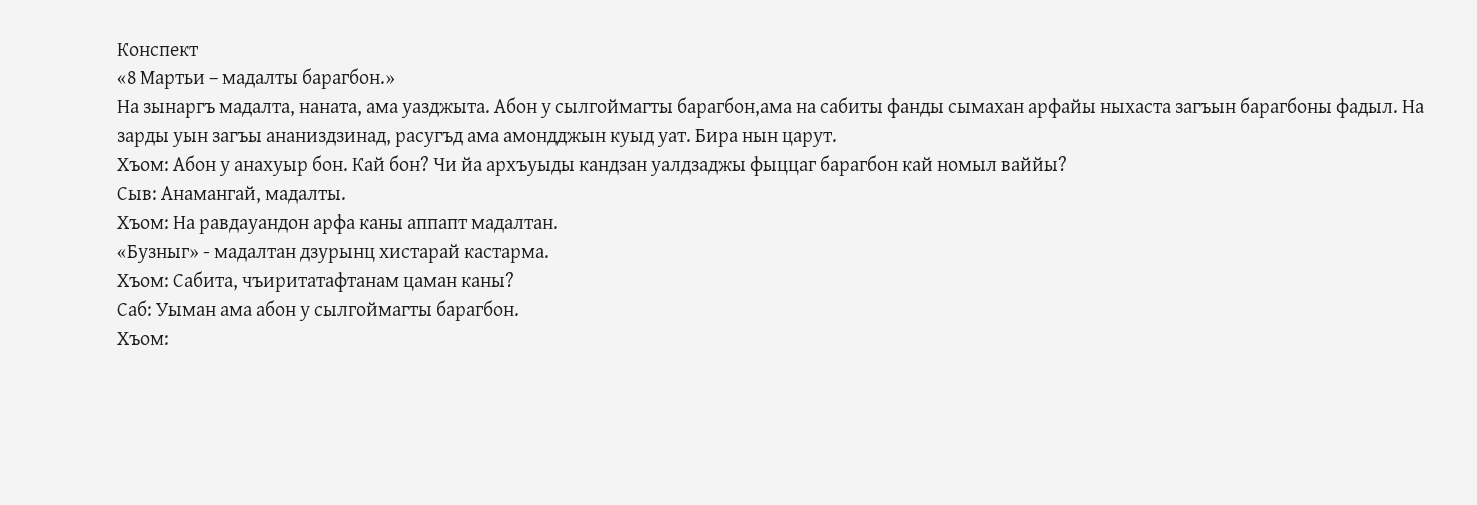Конспект
«8 Мартьи – мадалты барагбон.»
На зынаргъ мадалта, наната, ама уазджыта. Абон у сылгоймагты барагбон,ама на сабиты фанды сымахан арфайы ныхаста загъын барагбоны фадыл. На зарды уын загъы ананиздзинад, расугъд ама амондджын куыд уат. Бира нын царут.
Хъом: Абон у анахуыр бон. Кай бон? Чи йа архъуыды кандзан уалдзаджы фыццаг барагбон кай номыл ваййы?
Сыв: Анамангай, мадалты.
Хъом: На равдауандон арфа каны аппапт мадалтан.
«Бузныг» - мадалтан дзурынц хистарай кастарма.
Хъом: Сабита, чъиритатафтанам цаман каны?
Саб: Уыман ама абон у сылгоймагты барагбон.
Хъом: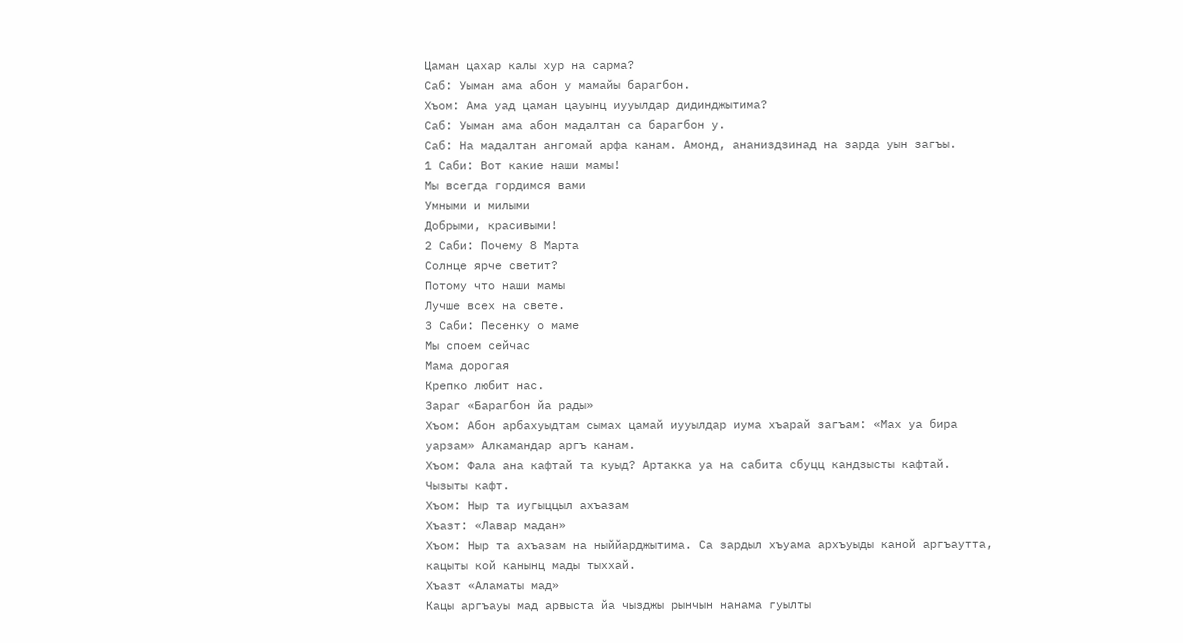Цаман цахар калы хур на сарма?
Саб: Уыман ама абон у мамайы барагбон.
Хъом: Ама уад цаман цауынц иууылдар дидинджытима?
Саб: Уыман ама абон мадалтан са барагбон у.
Саб: На мадалтан ангомай арфа канам. Амонд, ананиздзинад на зарда уын загъы.
1 Саби: Вот какие наши мамы!
Мы всегда гордимся вами
Умными и милыми
Добрыми, красивыми!
2 Саби: Почему 8 Марта
Солнце ярче светит?
Потому что наши мамы
Лучше всех на свете.
3 Саби: Песенку о маме
Мы споем сейчас
Мама дорогая
Крепко любит нас.
Зараг «Барагбон йа рады»
Хъом: Абон арбахуыдтам сымах цамай иууылдар иума хъарай загъам: «Мах уа бира уарзам» Алкамандар аргъ канам.
Хъом: Фала ана кафтай та куыд? Артакка уа на сабита сбуцц кандзысты кафтай.
Чызыты кафт.
Хъом: Ныр та иугыццыл ахъазам
Хъазт: «Лавар мадан»
Хъом: Ныр та ахъазам на ныййарджытима. Са зардыл хъуама архъуыды каной аргъаутта, кацыты кой канынц мады тыххай.
Хъазт «Аламаты мад»
Кацы аргъауы мад арвыста йа чызджы рынчын нанама гуылты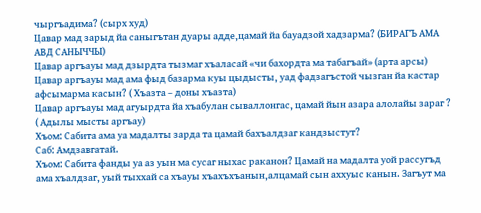чыргъадима? (сырх худ)
Цавар мад зарыд йа саныгътан дуары адде,цамай йа бауадзой хадзарма? (БИРАГЪ АМА АВД САНЫЧЧЫ)
Цавар аргъауы мад дзырдта тызмаг хъаласай «чи бахордта ма табагъай» (арта арсы)
Цавар аргъауы мад ама фыд базарма куы цыдысты, уад фадзагъстой чызган йа кастар афсымарма касын? ( Хъазта – доны хъазта)
Цавар аргъауы мад агуырдта йа хъабулан сываллонгас, цамай йын азара алолайы зараг ? ( Адылы мысты аргъау)
Хъом: Сабита ама уа мадалты зарда та цамай бахъалдзаг кандзыстут?
Саб: Амдзавгатай.
Хъом: Сабита фанды уа аз уын ма сусаг ныхас раканон? Цамай на мадалта уой рассугъд ама хъалдзаг, уый тыххай са хъауы хъахъхъанын,алцамай сын аххуыс канын. Загъут ма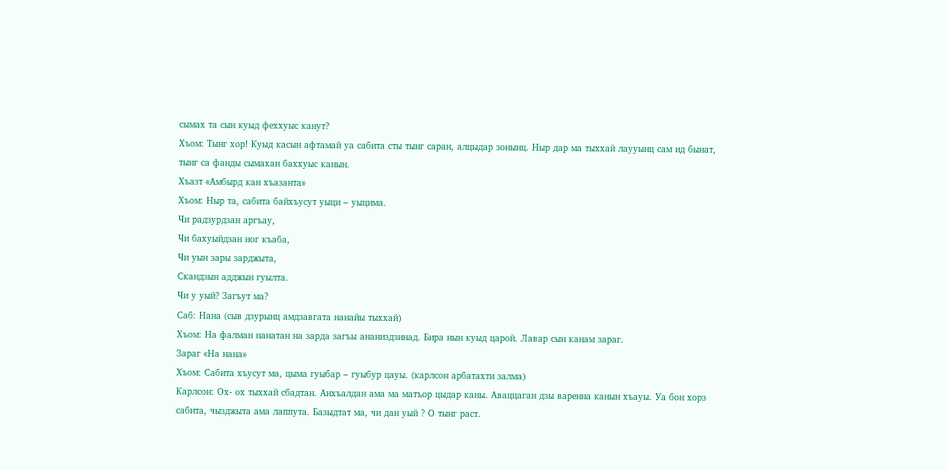сымах та сын куыд феххуыс канут?
Хъом: Тынг хор! Куыд касын афтамай уа сабита сты тынг саран, алцыдар зонынц. Ныр дар ма тыххай лаууынц сам ид бынат, тынг са фанды сымахан баххуыс канын.
Хъазт «Амбырд кан хъазанта»
Хъом: Ныр та, сабита байхъусут уыци – уыцима.
Чи радзурдзан аргъау,
Чи бахуыйдзан ног къаба,
Чи уын зары зарджыта,
Скандзын адджын гуылта.
Чи у уый? Загъут ма?
Саб: Нана (сыв дзурынц амдзавгата нанайы тыххай)
Хъом: На фалман нанатан на зарда загъы ананиздзинад. Бира нын куыд царой. Лавар сын канам зараг.
Зараг «На нана»
Хъом: Сабита хъусут ма, цыма гуыбар – гуыбур цауы. (карлсон арбатахти залма)
Карлсон: Ох- ох тыххай сбадтан. Анхъалдан ама ма матъор цыдар каны. Аваццаган дзы варенна канын хъауы. Уа бон хорз сабита, чызджыта ама лаппута. Базыдтат ма, чи дан уый ? О тынг раст.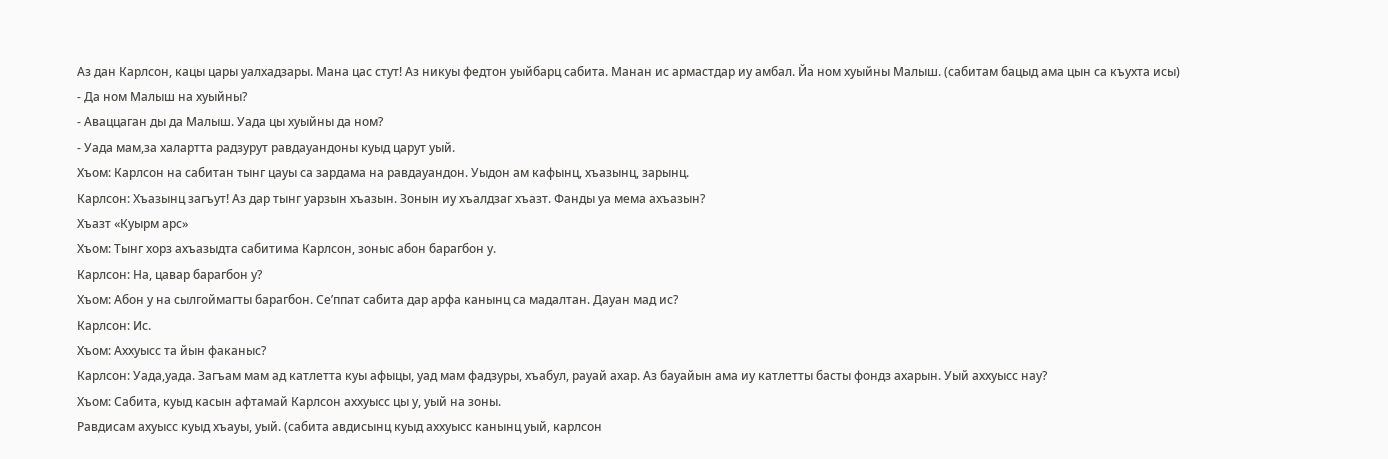Аз дан Карлсон, кацы цары уалхадзары. Мана цас стут! Аз никуы федтон уыйбарц сабита. Манан ис армастдар иу амбал. Йа ном хуыйны Малыш. (сабитам бацыд ама цын са къухта исы)
- Да ном Малыш на хуыйны?
- Аваццаган ды да Малыш. Уада цы хуыйны да ном?
- Уада мам,за халартта радзурут равдауандоны куыд царут уый.
Хъом: Карлсон на сабитан тынг цауы са зардама на равдауандон. Уыдон ам кафынц, хъазынц, зарынц.
Карлсон: Хъазынц загъут! Аз дар тынг уарзын хъазын. Зонын иу хъалдзаг хъазт. Фанды уа мема ахъазын?
Хъазт «Куырм арс»
Хъом: Тынг хорз ахъазыдта сабитима Карлсон, зоныс абон барагбон у.
Карлсон: На, цавар барагбон у?
Хъом: Абон у на сылгоймагты барагбон. Се’ппат сабита дар арфа канынц са мадалтан. Дауан мад ис?
Карлсон: Ис.
Хъом: Аххуысс та йын факаныс?
Карлсон: Уада,уада. Загъам мам ад катлетта куы афыцы, уад мам фадзуры, хъабул, рауай ахар. Аз бауайын ама иу катлетты басты фондз ахарын. Уый аххуысс нау?
Хъом: Сабита, куыд касын афтамай Карлсон аххуысс цы у, уый на зоны.
Равдисам ахуысс куыд хъауы, уый. (сабита авдисынц куыд аххуысс канынц уый, карлсон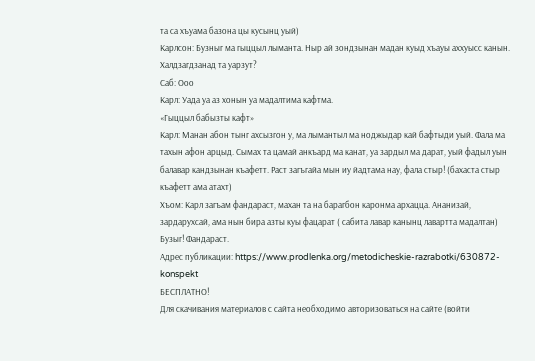та са хъуама базона цы кусынц уый)
Карлсон: Бузныг ма гыццыл лыманта. Ныр ай зондзынан мадан куыд хъауы аххуысс канын.
Халдзагдзанад та уарзут?
Саб: Ооо
Карл: Уада уа аз хонын уа мадалтима кафтма.
«Гыццыл бабызты кафт»
Карл: Манан абон тынг ахсызгон у, ма лымантыл ма ноджыдар кай бафтыди уый. Фала ма тахын афон арцыд. Сымах та цамай анкъард ма канат, уа зардыл ма дарат, уый фадыл уын балавар кандзынан къафетт. Раст загъгайа мын иу йадтама нау, фала стыр! (бахаста стыр къафетт ама атахт)
Хъом: Карл загъам фандараст, махан та на барагбон каронма архацца. Ананизай, зардарухсай, ама нын бира азты куы фацарат ( сабита лавар канынц лавартта мадалтан)
Бузыг! Фандараст.
Адрес публикации: https://www.prodlenka.org/metodicheskie-razrabotki/630872-konspekt
БЕСПЛАТНО!
Для скачивания материалов с сайта необходимо авторизоваться на сайте (войти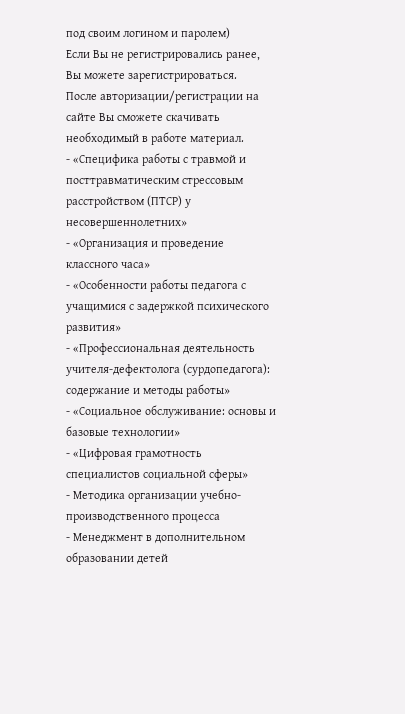под своим логином и паролем)
Если Вы не регистрировались ранее, Вы можете зарегистрироваться.
После авторизации/регистрации на сайте Вы сможете скачивать необходимый в работе материал.
- «Специфика работы с травмой и посттравматическим стрессовым расстройством (ПТСР) у несовершеннолетних»
- «Организация и проведение классного часа»
- «Особенности работы педагога с учащимися с задержкой психического развития»
- «Профессиональная деятельность учителя-дефектолога (сурдопедагога): содержание и методы работы»
- «Социальное обслуживание: основы и базовые технологии»
- «Цифровая грамотность специалистов социальной сферы»
- Методика организации учебно-производственного процесса
- Менеджмент в дополнительном образовании детей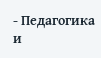- Педагогика и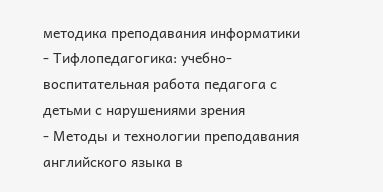методика преподавания информатики
- Тифлопедагогика: учебно-воспитательная работа педагога с детьми с нарушениями зрения
- Методы и технологии преподавания английского языка в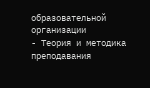образовательной организации
- Теория и методика преподавания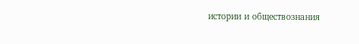истории и обществознания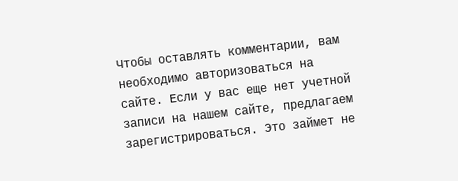Чтобы оставлять комментарии, вам необходимо авторизоваться на сайте. Если у вас еще нет учетной записи на нашем сайте, предлагаем зарегистрироваться. Это займет не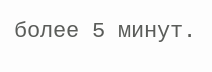более 5 минут.